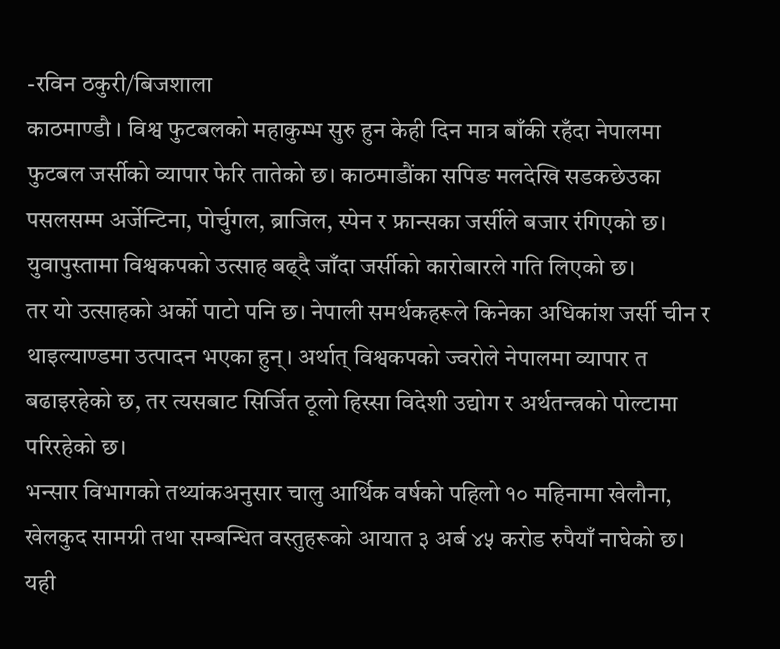-रविन ठकुरी/बिजशाला
काठमाण्डौ । विश्व फुटबलको महाकुम्भ सुरु हुन केही दिन मात्र बाँकी रहँदा नेपालमा फुटबल जर्सीको व्यापार फेरि तातेको छ। काठमाडौंका सपिङ मलदेखि सडकछेउका पसलसम्म अर्जेन्टिना, पोर्चुगल, ब्राजिल, स्पेन र फ्रान्सका जर्सीले बजार रंगिएको छ। युवापुस्तामा विश्वकपको उत्साह बढ्दै जाँदा जर्सीको कारोबारले गति लिएको छ।
तर यो उत्साहको अर्को पाटो पनि छ। नेपाली समर्थकहरूले किनेका अधिकांश जर्सी चीन र थाइल्याण्डमा उत्पादन भएका हुन्। अर्थात् विश्वकपको ज्वरोले नेपालमा व्यापार त बढाइरहेको छ, तर त्यसबाट सिर्जित ठूलो हिस्सा विदेशी उद्योग र अर्थतन्त्रको पोल्टामा परिरहेको छ।
भन्सार विभागको तथ्यांकअनुसार चालु आर्थिक वर्षको पहिलो १० महिनामा खेलौना, खेलकुद सामग्री तथा सम्बन्धित वस्तुहरूको आयात ३ अर्ब ४५ करोड रुपैयाँ नाघेको छ। यही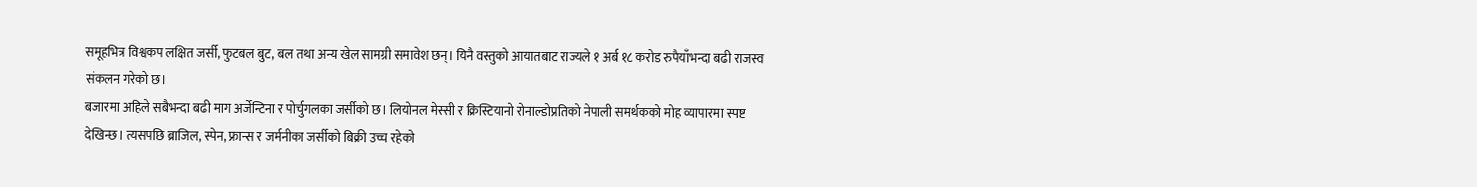समूहभित्र विश्वकप लक्षित जर्सी, फुटबल बुट, बल तथा अन्य खेल सामग्री समावेश छन्। यिनै वस्तुको आयातबाट राज्यले १ अर्ब १८ करोड रुपैयाँभन्दा बढी राजस्व संकलन गरेको छ।
बजारमा अहिले सबैभन्दा बढी माग अर्जेन्टिना र पोर्चुगलका जर्सीको छ। लियोनल मेस्सी र क्रिस्टियानो रोनाल्डोप्रतिको नेपाली समर्थकको मोह व्यापारमा स्पष्ट देखिन्छ। त्यसपछि ब्राजिल, स्पेन, फ्रान्स र जर्मनीका जर्सीको बिक्री उच्च रहेको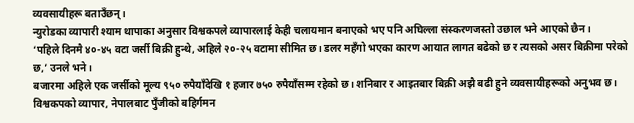व्यवसायीहरू बताउँछन्।
न्युरोडका व्यापारी श्याम थापाका अनुसार विश्वकपले व्यापारलाई केही चलायमान बनाएको भए पनि अघिल्ला संस्करणजस्तो उछाल भने आएको छैन।
‘पहिले दिनमै ४०-४५ वटा जर्सी बिक्री हुन्थे, अहिले २०-२५ वटामा सीमित छ। डलर महँगो भएका कारण आयात लागत बढेको छ र त्यसको असर बिक्रीमा परेको छ,’ उनले भने।
बजारमा अहिले एक जर्सीको मूल्य ९५० रुपैयाँदेखि १ हजार ७५० रुपैयाँसम्म रहेको छ। शनिबार र आइतबार बिक्री अझै बढी हुने व्यवसायीहरूको अनुभव छ।
विश्वकपको व्यापार, नेपालबाट पुँजीको बहिर्गमन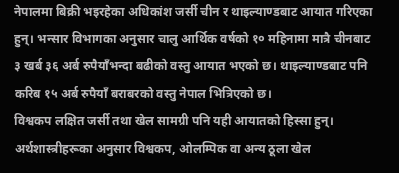नेपालमा बिक्री भइरहेका अधिकांश जर्सी चीन र थाइल्याण्डबाट आयात गरिएका हुन्। भन्सार विभागका अनुसार चालु आर्थिक वर्षको १० महिनामा मात्रै चीनबाट ३ खर्ब ३६ अर्ब रुपैयाँभन्दा बढीको वस्तु आयात भएको छ। थाइल्याण्डबाट पनि करिब १५ अर्ब रुपैयाँ बराबरको वस्तु नेपाल भित्रिएको छ।
विश्वकप लक्षित जर्सी तथा खेल सामग्री पनि यही आयातको हिस्सा हुन्।
अर्थशास्त्रीहरूका अनुसार विश्वकप, ओलम्पिक वा अन्य ठूला खेल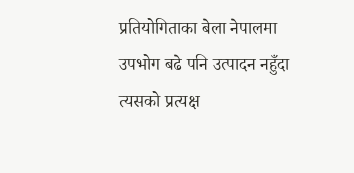प्रतियोगिताका बेला नेपालमा उपभोग बढे पनि उत्पादन नहुँदा त्यसको प्रत्यक्ष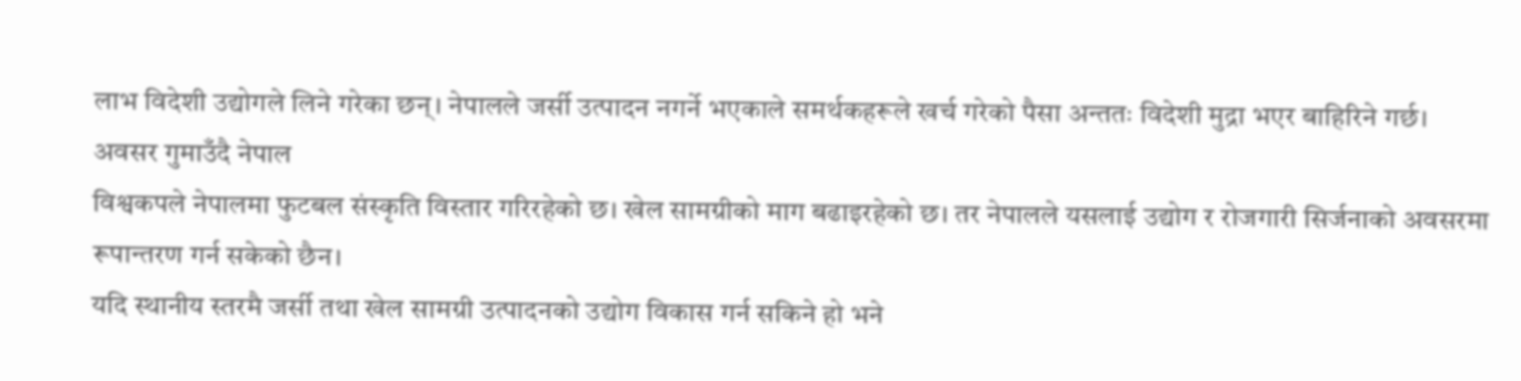लाभ विदेशी उद्योगले लिने गरेका छन्। नेपालले जर्सी उत्पादन नगर्ने भएकाले समर्थकहरूले खर्च गरेको पैसा अन्ततः विदेशी मुद्रा भएर बाहिरिने गर्छ।
अवसर गुमाउँदै नेपाल
विश्वकपले नेपालमा फुटबल संस्कृति विस्तार गरिरहेको छ। खेल सामग्रीको माग बढाइरहेको छ। तर नेपालले यसलाई उद्योग र रोजगारी सिर्जनाको अवसरमा रूपान्तरण गर्न सकेको छैन।
यदि स्थानीय स्तरमै जर्सी तथा खेल सामग्री उत्पादनको उद्योग विकास गर्न सकिने हो भने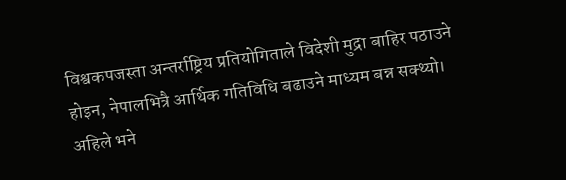विश्वकपजस्ता अन्तर्राष्ट्रिय प्रतियोगिताले विदेशी मुद्रा बाहिर पठाउने होइन, नेपालभित्रै आर्थिक गतिविधि बढाउने माध्यम बन्न सक्थ्यो।
अहिले भने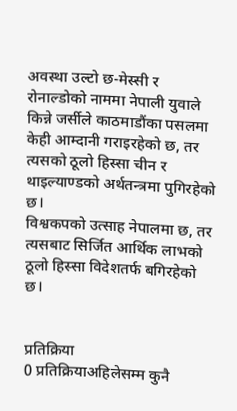अवस्था उल्टो छ-मेस्सी र रोनाल्डोको नाममा नेपाली युवाले किन्ने जर्सीले काठमाडौंका पसलमा केही आम्दानी गराइरहेको छ, तर त्यसको ठूलो हिस्सा चीन र थाइल्याण्डको अर्थतन्त्रमा पुगिरहेको छ।
विश्वकपको उत्साह नेपालमा छ, तर त्यसबाट सिर्जित आर्थिक लाभको ठूलो हिस्सा विदेशतर्फ बगिरहेको छ।


प्रतिक्रिया
0 प्रतिक्रियाअहिलेसम्म कुनै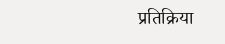प्रतिक्रिया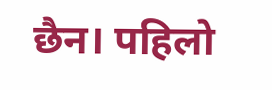छैन। पहिलो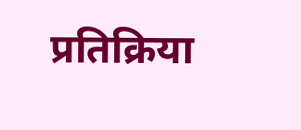प्रतिक्रिया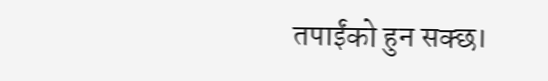तपाईंको हुन सक्छ।